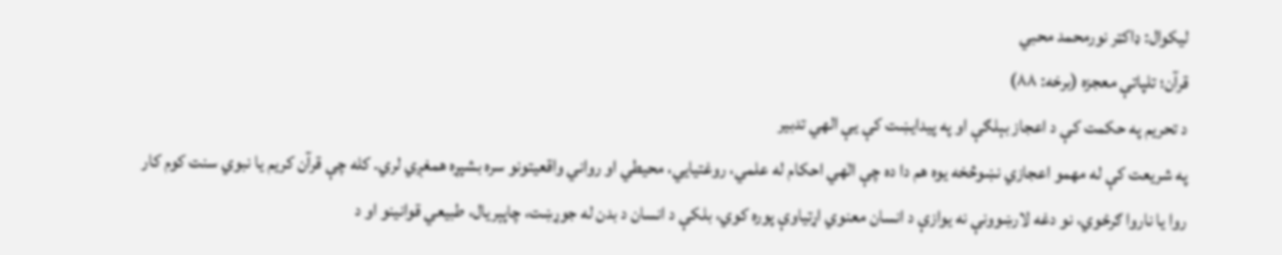لیکوال: ډاکټر نورمحمد محبي
قرآن؛ تلپاتې معجزه (برخه: ۸۸)
د تحریم په حکمت کې د اعجاز بېلګې او په پیدایښت کې یې الهي تدبیر
په شریعت کې له مهمو اعجازي نښوڅخه یوه هم دا ده چې الٰهي احکام له علمي، روغتیایي، محیطي او رواني واقعیتونو سره بشپړه همغږي لري. کله چې قرآن کریم یا نبوي سنت کوم کار روا یا ناروا ګرځوي، نو دغه لارښوونې نه یوازې د انسان معنوي اړتیاوې پوره کوي، بلکې د انسان د بدن له جوړښت، چاپېریال، طبیعي قوانینو او د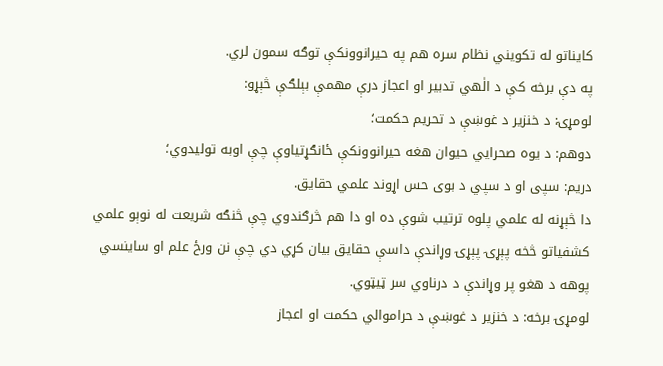کایناتو له تکویني نظام سره هم په حیرانوونکې توګه سمون لري.
په دې برخه کې د الٰهي تدبیر او اعجاز درې مهمې بېلګې څېړو:
لومړۍ: د خنزیر د غوښې د تحریم حکمت؛
دوهم: د یوه صحرايي حیوان هغه حیرانوونکې ځانګړتیاوې چې اوبه تولیدوي؛
دریم: سپی او د سپي د بوی حس اړوند علمي حقایق.
دا څېړنه له علمي پلوه ترتیب شوې ده او دا هم څرګندوي چې څنګه شریعت له نوېو علمي کشفیاتو څخه پېړۍ پېړۍ وړاندې داسې حقایق بیان کړي دي چې نن ورځ علم او ساینسي پوهه د هغو پر وړاندې د درناوي سر ټیټوي.
لومړۍ برخه: د خنزیر د غوښې د حراموالي حکمت او اعجاز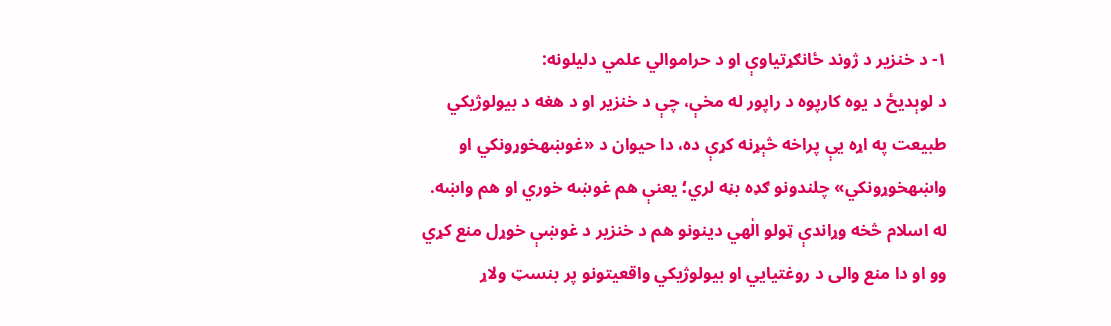۱- د خنزیر د ژوند ځانګړتیاوې او د حراموالي علمي دلیلونه:
د لوېدیځ د یوه کارپوه د راپور له مخې، چې د خنزیر او د هغه د بیولوژیکي طبیعت په اړه یې پراخه څېړنه کړې ده، دا حیوان د «غوښهخوړونکي او واښهخوړونکي» چلندونو ګډه بڼه لري؛ یعنې هم غوښه خوري او هم واښه.
له اسلام څخه وړاندې ټولو الٰهي دینونو هم د خنزیر د غوښې خوړل منع کړي وو او دا منع والی د روغتیایي او بیولوژیکي واقعیتونو پر بنسټ ولاړ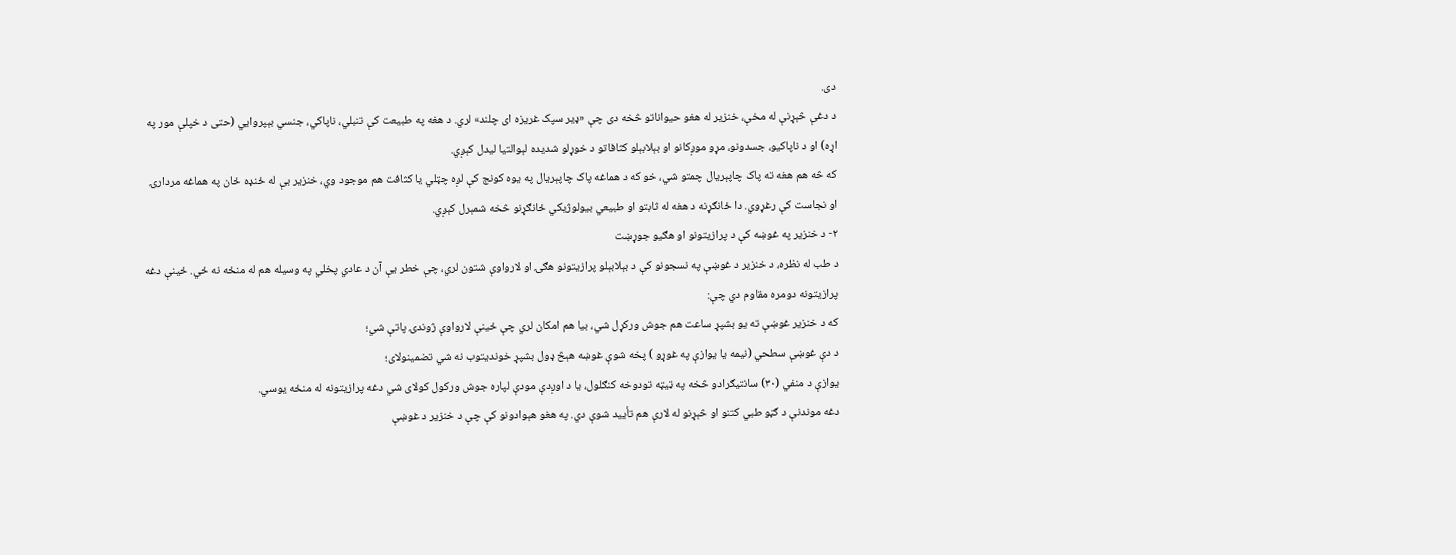دی.
د دغې څېړنې له مخې، خنزیر له هغو حیواناتو څخه دی چې «ډیر سپک غریزه ای چلند» لري. د هغه په طبیعت کې تنبلي، ناپاکي، جنسي بېپروايي (حتی د خپلې مور په اړه) او د ناپاکیو، جسدونو، مړو موږکانو او بېلابېلو کثافاتو د خوړلو شدیده لېوالتیا لیدل کېږي.
که څه هم هغه ته پاک چاپېریال چمتو شي، خو که د هماغه پاک چاپېریال په یوه کونج کې لږه چټلي یا کثافت هم موجود وي، خنزیر بې له ځنډه ځان په هماغه مردارۍ او نجاست کې رغړوي. دا ځانګړنه د هغه له ثابتو او طبیعي بیولوژیکي ځانګړنو څخه شمېرل کېږي.
۲- د خنزیر په غوښه کې د پرازیتونو او هګیو جوړښت
د طب له نظره، د خنزیر د غوښې په نسجونو کې د بېلابېلو پرازیتونو هګۍ او لارواوې شتون لري، چې خطر یې آن د عادي پخلي په وسیله هم له منځه نه ځي. ځینې دغه پرازیتونه دومره مقاوم دي چې:
که د خنزیر غوښې ته یو بشپړ ساعت هم جوش ورکړل شي، بیا هم امکان لري چې ځینې لارواوې ژوندۍ پاتې شي؛
د دې غوښې سطحي (نیمه یا یوازې په غوړو ) پخه شوې غوښه هېڅ ډول بشپړ خوندیتوب نه شي تضمینولای؛
یوازې د منفي (۳۰) سانتيګرادو څخه په ټیټه تودوخه کنګلول، یا د اوږدې مودې لپاره جوش ورکول کولای شي دغه پرازیتونه له منځه یوسي.
دغه موندنې د ګڼو طبي کتنو او څېړنو له لارې هم تأیید شوې دي. په هغو هېوادونو کې چې د خنزیر د غوښې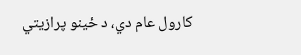کارول عام دي، د ځینو پرازیتي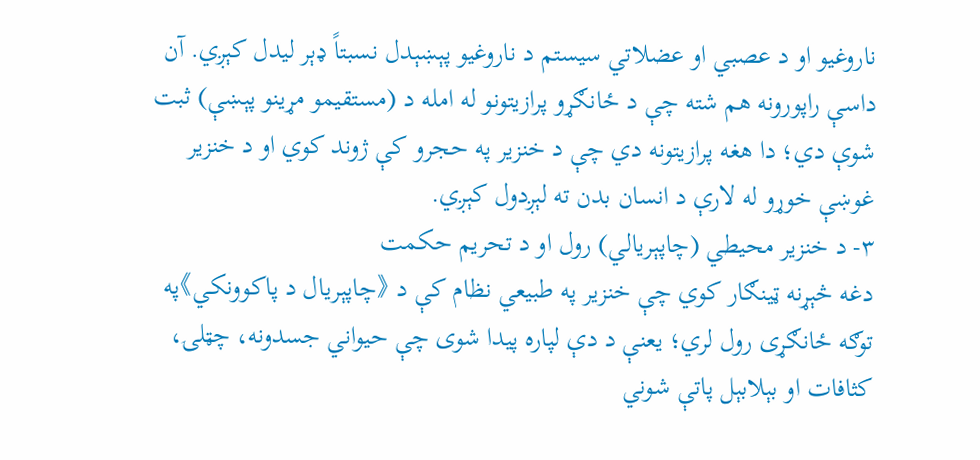ناروغیو او د عصبي او عضلاتي سیستم د ناروغیو پېښېدل نسبتاً ډېر لیدل کېږي. آن داسې راپورونه هم شته چې د ځانګړو پرازیتونو له امله د (مستقیمو مړینو پېښې) ثبت شوې دي؛ دا هغه پرازیتونه دي چې د خنزیر په حجرو کې ژوند کوي او د خنزیر غوښې خوړو له لارې د انسان بدن ته لېږدول کېږي.
۳- د خنزیر محیطي (چاپېریالي) رول او د تحریم حکمت
دغه څېړنه ټینګار کوي چې خنزیر په طبیعي نظام کې د 《چاپېریال د پاکوونکي》په توګه ځانګړی رول لري؛ یعنې د دې لپاره پیدا شوی چې حیواني جسدونه، چټلۍ، کثافات او بېلابېل پاتې شوني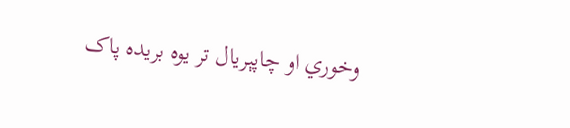وخوري او چاپېریال تر یوه بریده پاک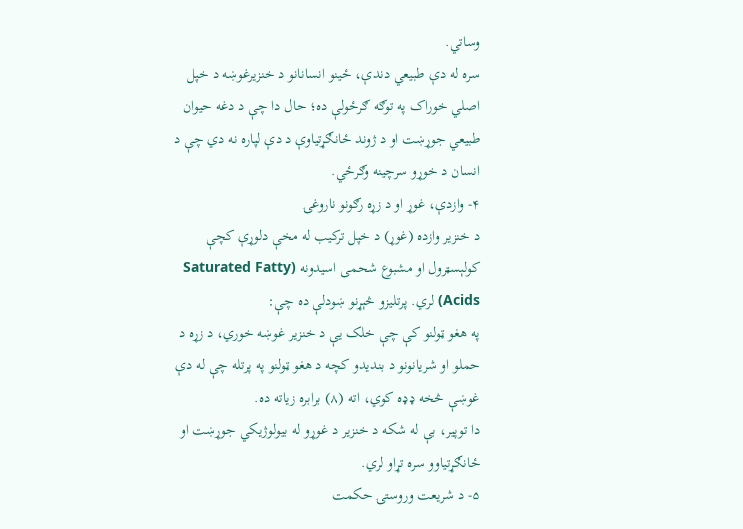وساتي.
سره له دې طبیعي دندې، ځینو انسانانو د خنزیرغوښه د خپل اصلي خوراک په توګه ګرځولې ده؛ حال دا چې د دغه حیوان طبیعي جوړښت او د ژوند ځانګړتیاوې د دې لپاره نه دي چې د انسان د خوړو سرچینه وګرځي.
۴- وازدې، غوړ او د زړه رګونو ناروغۍ
د خنزیر وازده (غوړ) د خپل ترکیب له مخې دلوړې کچې کولېسټرول او مشبوع شحمی اسیدونه (Saturated Fatty Acids) لري. پرتلیزو څېړنو ښودلې ده چې:
په هغو ټولنو کې چې خلک یې د خنزیر غوښه خوري، د زړه د حملو او شریانونو د بندیدو کچه د هغو ټولنو په پرتله چې له دې غوښې څخه ډډه کوي، اته (٨) برابره زیاته ده.
دا توپیر، بې له شکه د خنزیر د غوړو له بیولوژیکي جوړښت او ځانګړتیاوو سره تړاو لري.
۵- د شریعت وروستۍ حکمت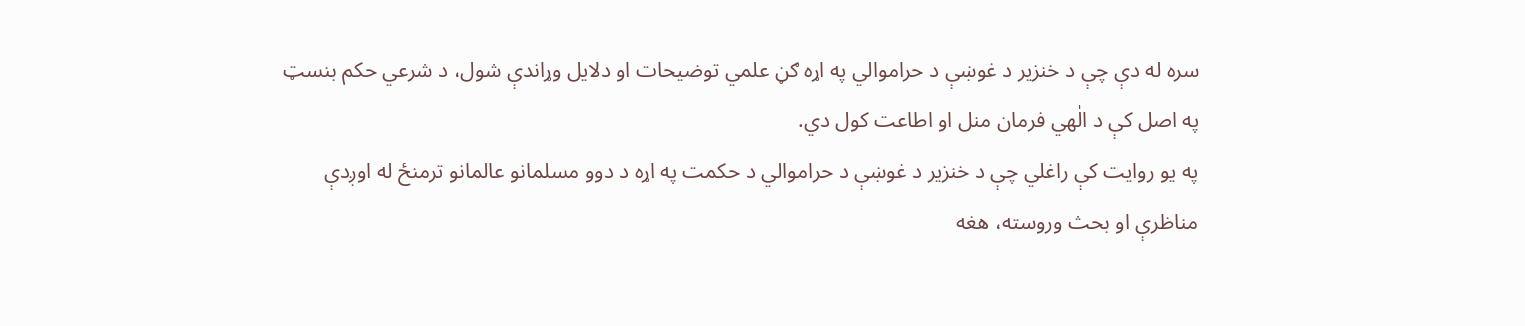سره له دې چې د خنزیر د غوښې د حراموالي په اړه ګڼ علمي توضیحات او دلایل وړاندې شول، د شرعي حکم بنسټ په اصل کې د الٰهي فرمان منل او اطاعت کول دي.
په يو روایت کې راغلي چې د خنزیر د غوښې د حراموالي د حکمت په اړه د دوو مسلمانو عالمانو ترمنځ له اوږدې مناظرې او بحث وروسته، هغه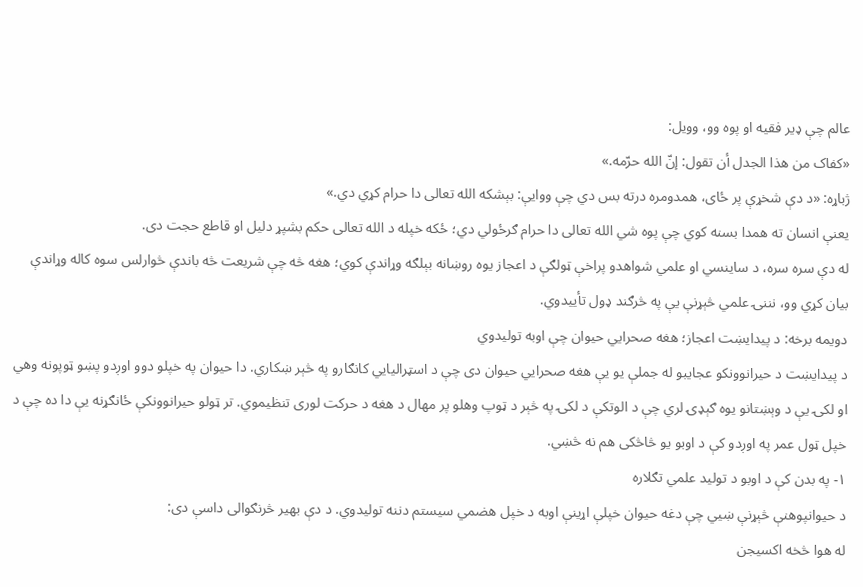عالم چې ډیر فقیه او پوه وو، وویل:
«کفاک من هذا الجدل أن تقول: إنّ الله حرّمه.»
ژباړه: «د دې شخړې پر ځای، همدومره درته بس دي چې ووایې: بېشکه الله تعالی دا حرام کړي دي.»
یعنې انسان ته همدا بسنه کوي چې پوه شي الله تعالی دا حرام ګرځولي دي؛ ځکه خپله د الله تعالی حکم بشپړ دلیل او قاطع حجت دی.
له دې سره سره، د ساینسي او علمي شواهدو پراخې ټولګې د اعجاز یوه روښانه بېلګه وړاندې کوي؛ هغه څه چې شریعت څه باندې څوارلس سوه کاله وړاندې بیان کړي وو، نننۍ علمي څېړنې یې په څرګند ډول تأییدوي.
دویمه برخه: د پیدایښت اعجاز؛ هغه صحرايي حیوان چې اوبه تولیدوي
د پیدایښت د حیرانوونکو عجایبو له جملې یو یې هغه صحرايي حیوان دی چې د اسټرالیايي کانګارو په څېر ښکاري. دا حیوان په خپلو دوو اوږدو پښو ټوپونه وهي او لکۍ یې د وېښتانو یوه ګېډۍ لري چې د الوتکې د لکۍ په څېر د ټوپ وهلو پر مهال د هغه د حرکت لوری تنظیموي. تر ټولو حیرانوونکې ځانګړنه یې دا ده چې د خپل ټول عمر په اوږدو کې د اوبو یو څاڅکی هم نه څښي.
۱- په بدن کې د اوبو د تولید علمي تګلاره
د حیوانپوهنې څېړنې ښيي چې دغه حیوان خپلې اړينې اوبه د خپل هضمي سیستم دننه تولیدوي. د دې بهیر څرنګوالی داسې دی:
له هوا څخه اکسیجن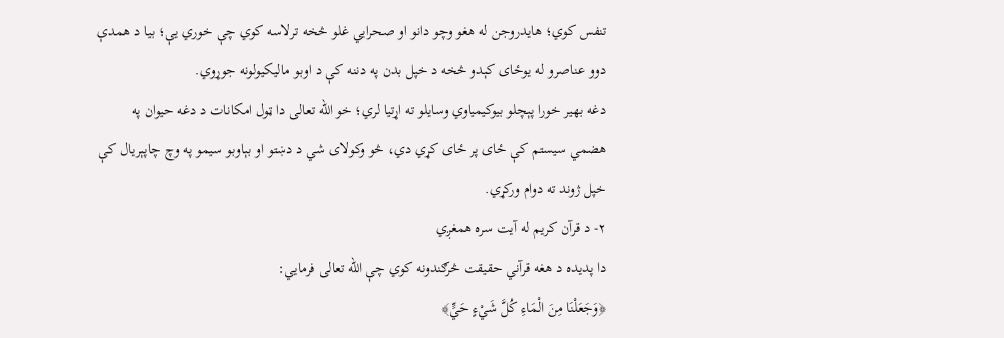تنفس کوي؛ هایدروجن له هغو وچو دانو او صحرايي غلو څخه ترلاسه کوي چې خوري یې؛ بیا د همدې دوو عناصرو له یوځای کېدو څخه د خپل بدن په دننه کې د اوبو مالیکیولونه جوړوي.
دغه بهیر خورا پېچلو بیوکیمیاوي وسایلو ته اړتیا لري؛ خو الله تعالی دا ټول امکانات د دغه حیوان په هضمي سیستم کې ځای پر ځای کړي دي، څو وکولای شي د دښتو او بېاوبو سیمو په وچ چاپېریال کې خپل ژوند ته دوام ورکړي.
۲- د قرآن کریم له آیت سره همغږي
دا پدیده د هغه قرآني حقیقت څرګندونه کوي چې الله تعالی فرمایي:
﴿وَجَعَلْنَا مِنَ الْمَاءِ كُلَّ شَيْءٍ حَيٍّ﴾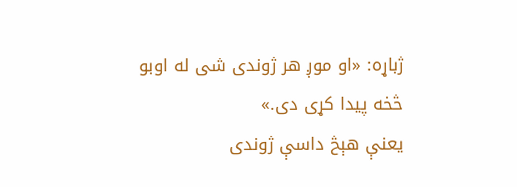ژباړه: «او موږ هر ژوندی شی له اوبو څخه پیدا کړی دی.»
یعنې هېڅ داسې ژوندی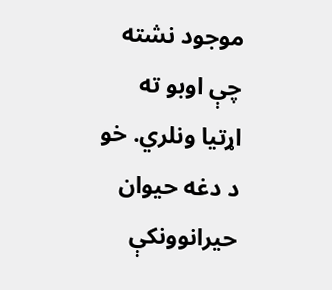موجود نشته چې اوبو ته اړتیا ونلري. خو د دغه حیوان حیرانوونکې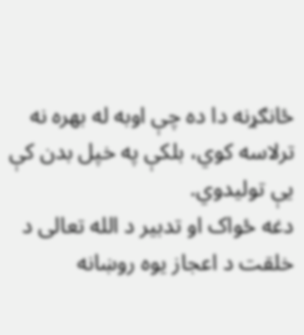ځانګړنه دا ده چې اوبه له بهره نه ترلاسه کوي، بلکې په خپل بدن کې یې تولیدوي.
دغه ځواک او تدبیر د الله تعالی د خلقت د اعجاز یوه روښانه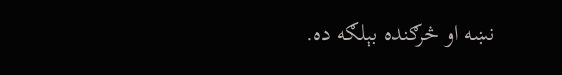نښه او څرګنده بېلګه ده.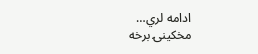ادامه لري…
مخکینۍ برخه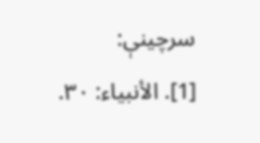سرچینې:
[1]. الأنبیاء: ۳۰.